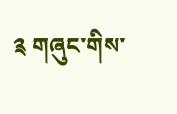༉ གཞུང་གིས་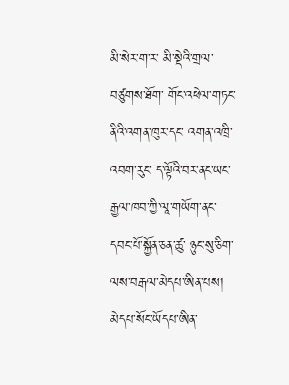མི་སེར་ག་ར་ མི་སྡེའི་གྲལ་བཙུགས་ཐོག་ གོང་འཕེལ་གཏང་ནིའི་འགན་ཁུར་དང་ འགན་འཁྲི་འབག་རུང་ ད་ལྟོའི་བར་ནང་ཡང་ རྒྱལ་ཁབ་ཀྱི་ལཱ་གཡོག་ནང་ དབང་པོ་སྐྱོན་ཅན་ཚུ་ ཉུང་སུ་ཅིག་ལས་བརྒལ་མེདཔ་ཨིན་པས།
མེདཔ་སོང་ཡོདཔ་ཨིན་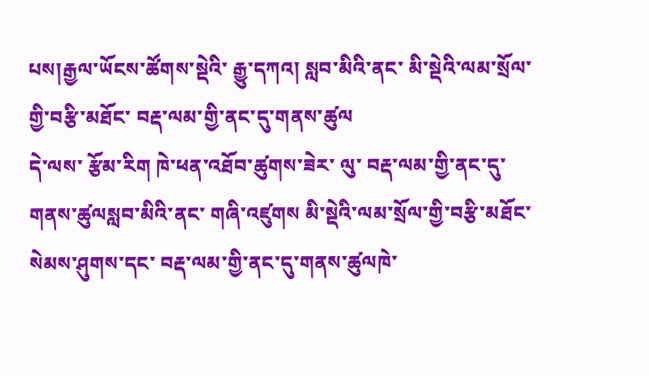པས།རྒྱལ་ཡོངས་ཚོགས་སྡེའི་ རྒྱུ་དཀའ། སླབ་མིའི་ནང་ མི་སྡེའི་ལམ་སྲོལ་གྱི་བརྩི་མཐོང་ བརྡ་ལམ་གྱི་ནང་དུ་གནས་ཚུལ
དེ་ལས་ རྩོམ་རིག ཁེ་ཕན་འཐོབ་ཚུགས་ཟེར་ ལུ་ བརྡ་ལམ་གྱི་ནང་དུ་གནས་ཚུལསླབ་མིའི་ནང་ གཞི་འཛུགས མི་སྡེའི་ལམ་སྲོལ་གྱི་བརྩི་མཐོང་ སེམས་ཤུགས་དང་ བརྡ་ལམ་གྱི་ནང་དུ་གནས་ཚུལཁེ་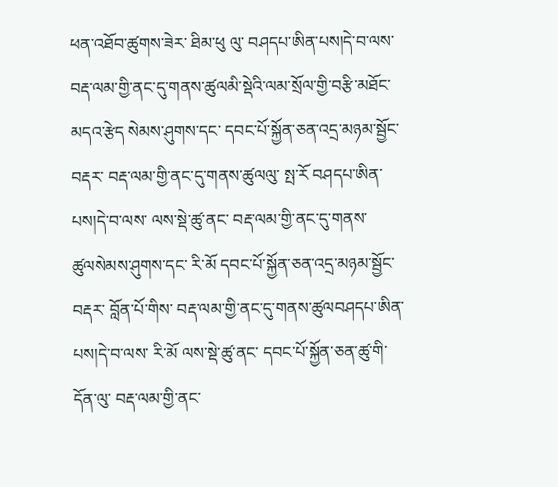ཕན་འཐོབ་ཚུགས་ཟེར་ ཐིམ་ཕུ ལུ་ བཤདཔ་ཨིན་པས།དེ་བ་ལས་ བརྡ་ལམ་གྱི་ནང་དུ་གནས་ཚུལམི་སྡེའི་ལམ་སྲོལ་གྱི་བརྩི་མཐོང་ མདའ་རྩེད སེམས་ཤུགས་དང་ དབང་པོ་སྐྱོན་ཅན་འདྲ་མཉམ་སྦྱོང་བརྡར་ བརྡ་ལམ་གྱི་ནང་དུ་གནས་ཚུལལུ་ སྤ་རོ བཤདཔ་ཨིན་པས།དེ་བ་ལས་ ལས་སྡེ་ཚུ་ནང་ བརྡ་ལམ་གྱི་ནང་དུ་གནས་ཚུལསེམས་ཤུགས་དང་ རི་མོ དབང་པོ་སྐྱོན་ཅན་འདྲ་མཉམ་སྦྱོང་བརྡར་ བློན་པོ་གིས་ བརྡ་ལམ་གྱི་ནང་དུ་གནས་ཚུལབཤདཔ་ཨིན་པས།དེ་བ་ལས་ རི་མོ ལས་སྡེ་ཚུ་ནང་ དབང་པོ་སྐྱོན་ཅན་ཚུ་གི་དོན་ལུ་ བརྡ་ལམ་གྱི་ནང་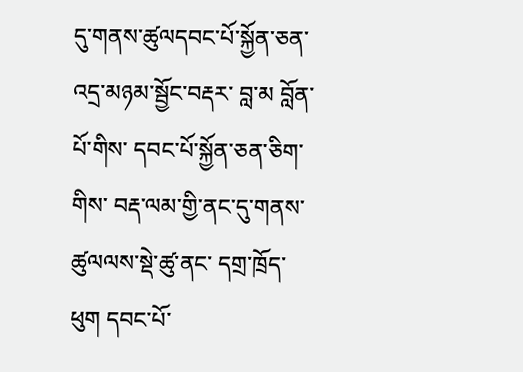དུ་གནས་ཚུལདབང་པོ་སྐྱོན་ཅན་འདྲ་མཉམ་སྦྱོང་བརྡར་ བླ་མ བློན་པོ་གིས་ དབང་པོ་སྐྱོན་ཅན་ཅིག་གིས་ བརྡ་ལམ་གྱི་ནང་དུ་གནས་ཚུལལས་སྡེ་ཚུ་ནང་ དགྲ་ཁྲོད་ཕུག དབང་པོ་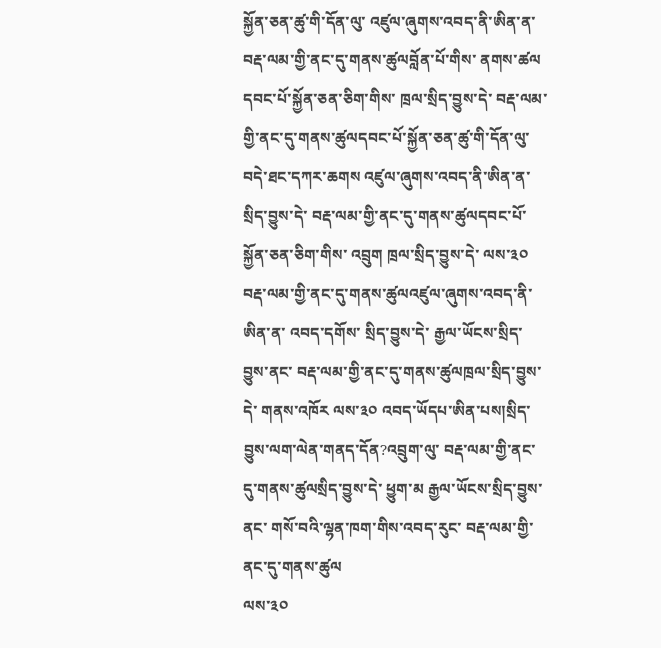སྐྱོན་ཅན་ཚུ་གི་དོན་ལུ་ འཛུལ་ཞུགས་འབད་ནི་ཨིན་ན་ བརྡ་ལམ་གྱི་ནང་དུ་གནས་ཚུལབློན་པོ་གིས་ ནགས་ཚལ དབང་པོ་སྐྱོན་ཅན་ཅིག་གིས་ ཁྲལ་སྲིད་བྱུས་དེ་ བརྡ་ལམ་གྱི་ནང་དུ་གནས་ཚུལདབང་པོ་སྐྱོན་ཅན་ཚུ་གི་དོན་ལུ་ བདེ་ཐང་དཀར་ཆགས འཛུལ་ཞུགས་འབད་ནི་ཨིན་ན་ སྲིད་བྱུས་དེ་ བརྡ་ལམ་གྱི་ནང་དུ་གནས་ཚུལདབང་པོ་སྐྱོན་ཅན་ཅིག་གིས་ འབྲུག ཁྲལ་སྲིད་བྱུས་དེ་ ལས་༣༠ བརྡ་ལམ་གྱི་ནང་དུ་གནས་ཚུལའཛུལ་ཞུགས་འབད་ནི་ཨིན་ན་ འབད་དགོས་ སྲིད་བྱུས་དེ་ རྒྱལ་ཡོངས་སྲིད་བྱུས་ནང་ བརྡ་ལམ་གྱི་ནང་དུ་གནས་ཚུལཁྲལ་སྲིད་བྱུས་དེ་ གནས་འཁོར ལས་༣༠ འབད་ཡོདཔ་ཨིན་པས།སྲིད་བྱུས་ལག་ལེན་གནད་དོན?འབྲུག་ལུ་ བརྡ་ལམ་གྱི་ནང་དུ་གནས་ཚུལསྲིད་བྱུས་དེ་ ཕྱུག་མ རྒྱལ་ཡོངས་སྲིད་བྱུས་ནང་ གསོ་བའི་ལྷན་ཁག་གིས་འབད་རུང་ བརྡ་ལམ་གྱི་ནང་དུ་གནས་ཚུལ
ལས་༣༠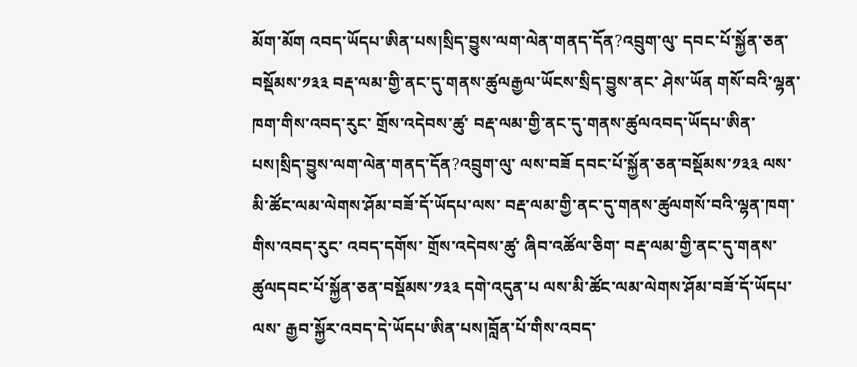མོག་མོག འབད་ཡོདཔ་ཨིན་པས།སྲིད་བྱུས་ལག་ལེན་གནད་དོན?འབྲུག་ལུ་ དབང་པོ་སྐྱོན་ཅན་བསྡོམས་༡༣༣ བརྡ་ལམ་གྱི་ནང་དུ་གནས་ཚུལརྒྱལ་ཡོངས་སྲིད་བྱུས་ནང་ ཤེས་ཡོན གསོ་བའི་ལྷན་ཁག་གིས་འབད་རུང་ གྲོས་འདེབས་ཚུ་ བརྡ་ལམ་གྱི་ནང་དུ་གནས་ཚུལའབད་ཡོདཔ་ཨིན་པས།སྲིད་བྱུས་ལག་ལེན་གནད་དོན?འབྲུག་ལུ་ ལས་བཟོ དབང་པོ་སྐྱོན་ཅན་བསྡོམས་༡༣༣ ལས་མི་ཚོང་ལམ་ལེགས་ཤོམ་བཟོ་དོ་ཡོདཔ་ལས་ བརྡ་ལམ་གྱི་ནང་དུ་གནས་ཚུལགསོ་བའི་ལྷན་ཁག་གིས་འབད་རུང་ འབད་དགོས་ གྲོས་འདེབས་ཚུ་ ཞིབ་འཚོལ་ཅིག་ བརྡ་ལམ་གྱི་ནང་དུ་གནས་ཚུལདབང་པོ་སྐྱོན་ཅན་བསྡོམས་༡༣༣ དགེ་འདུན་པ ལས་མི་ཚོང་ལམ་ལེགས་ཤོམ་བཟོ་དོ་ཡོདཔ་ལས་ རྒྱབ་སྐྱོར་འབད་དེ་ཡོདཔ་ཨིན་པས།བློན་པོ་གིས་འབད་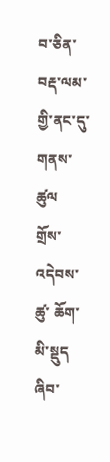བ་ཅིན་ བརྡ་ལམ་གྱི་ནང་དུ་གནས་ཚུལ
གྲོས་འདེབས་ཚུ་ ཆོག་མི་སྡུད ཞིབ་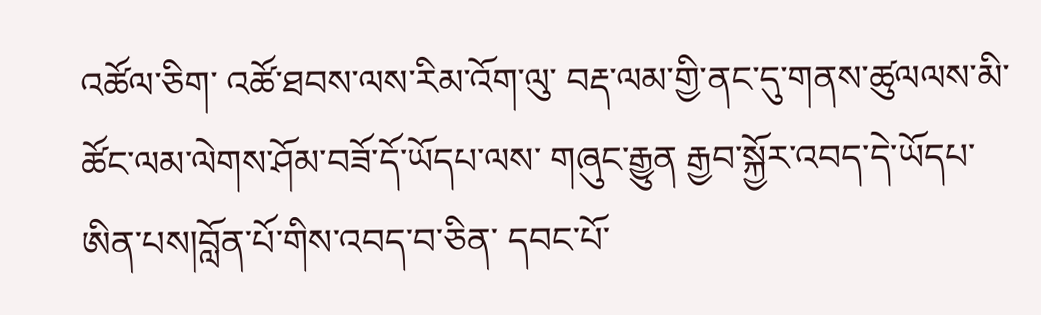འཚོལ་ཅིག་ འཚོ་ཐབས་ལས་རིམ་འོག་ལུ་ བརྡ་ལམ་གྱི་ནང་དུ་གནས་ཚུལལས་མི་ཚོང་ལམ་ལེགས་ཤོམ་བཟོ་དོ་ཡོདཔ་ལས་ གཞུང་རྒྱུན རྒྱབ་སྐྱོར་འབད་དེ་ཡོདཔ་ཨིན་པས།བློན་པོ་གིས་འབད་བ་ཅིན་ དབང་པོ་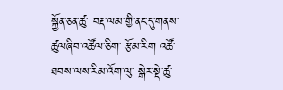སྐྱོན་ཅན་ཚུ་ བརྡ་ལམ་གྱི་ནང་དུ་གནས་ཚུལཞིབ་འཚོལ་ཅིག་ རྩོམ་རིག འཚོ་ཐབས་ལས་རིམ་འོག་ལུ་ སྒེར་སྡེ་ཚུ་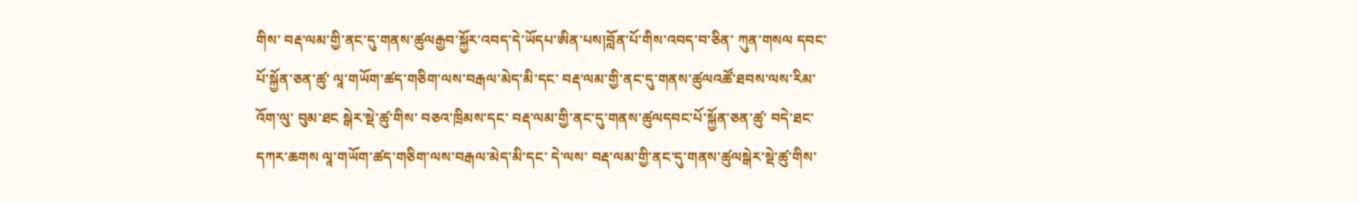གིས་ བརྡ་ལམ་གྱི་ནང་དུ་གནས་ཚུལརྒྱབ་སྐྱོར་འབད་དེ་ཡོདཔ་ཨིན་པས།བློན་པོ་གིས་འབད་བ་ཅིན་ ཀུན་གསལ དབང་པོ་སྐྱོན་ཅན་ཚུ་ ལཱ་གཡོག་ཚད་གཅིག་ལས་བརྒལ་མེད་མི་དང་ བརྡ་ལམ་གྱི་ནང་དུ་གནས་ཚུལའཚོ་ཐབས་ལས་རིམ་འོག་ལུ་ བུམ་ཐང སྒེར་སྡེ་ཚུ་གིས་ བཅའ་ཁྲིམས་དང་ བརྡ་ལམ་གྱི་ནང་དུ་གནས་ཚུལདབང་པོ་སྐྱོན་ཅན་ཚུ་ བདེ་ཐང་དཀར་ཆགས ལཱ་གཡོག་ཚད་གཅིག་ལས་བརྒལ་མེད་མི་དང་ དེ་ལས་ བརྡ་ལམ་གྱི་ནང་དུ་གནས་ཚུལསྒེར་སྡེ་ཚུ་གིས་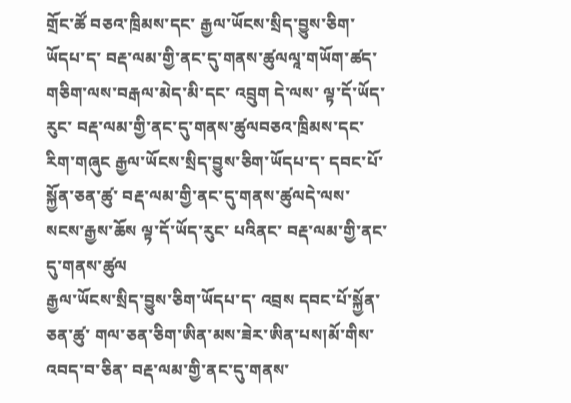གྲོང་ཚོ བཅའ་ཁྲིམས་དང་ རྒྱལ་ཡོངས་སྲིད་བྱུས་ཅིག་ཡོདཔ་ད་ བརྡ་ལམ་གྱི་ནང་དུ་གནས་ཚུལལཱ་གཡོག་ཚད་གཅིག་ལས་བརྒལ་མེད་མི་དང་ འབྲུག དེ་ལས་ ལྟ་དོ་ཡོད་རུང་ བརྡ་ལམ་གྱི་ནང་དུ་གནས་ཚུལབཅའ་ཁྲིམས་དང་ རིག་གཞུང རྒྱལ་ཡོངས་སྲིད་བྱུས་ཅིག་ཡོདཔ་ད་ དབང་པོ་སྐྱོན་ཅན་ཚུ་ བརྡ་ལམ་གྱི་ནང་དུ་གནས་ཚུལདེ་ལས་ སངས་རྒྱས་ཆོས ལྟ་དོ་ཡོད་རུང་ པའིནང་ བརྡ་ལམ་གྱི་ནང་དུ་གནས་ཚུལ
རྒྱལ་ཡོངས་སྲིད་བྱུས་ཅིག་ཡོདཔ་ད་ འབྲས དབང་པོ་སྐྱོན་ཅན་ཚུ་ གལ་ཅན་ཅིག་ཨིན་མས་ཟེར་ཨིན་པས།མོ་གིས་འབད་བ་ཅིན་ བརྡ་ལམ་གྱི་ནང་དུ་གནས་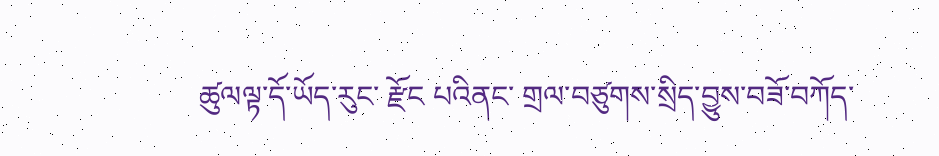ཚུལལྟ་དོ་ཡོད་རུང་ རྫོང པའིནང་ གྲལ་བཙུགས་སྲིད་བྱུས་བཟོ་བཀོད་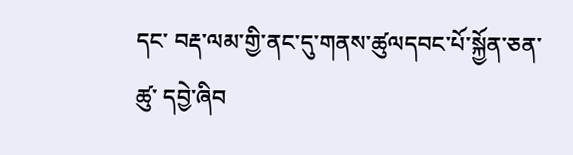དང་ བརྡ་ལམ་གྱི་ནང་དུ་གནས་ཚུལདབང་པོ་སྐྱོན་ཅན་ཚུ་ དབྱེ་ཞིབ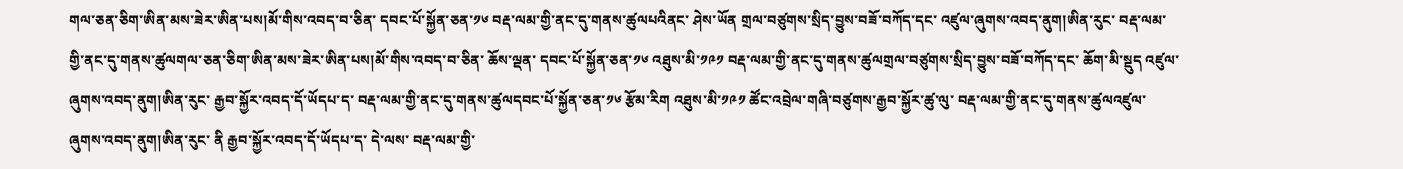གལ་ཅན་ཅིག་ཨིན་མས་ཟེར་ཨིན་པས།མོ་གིས་འབད་བ་ཅིན་ དབང་པོ་སྐྱོན་ཅན་༡༦ བརྡ་ལམ་གྱི་ནང་དུ་གནས་ཚུལཔའིནང་ ཤེས་ཡོན གྲལ་བཙུགས་སྲིད་བྱུས་བཟོ་བཀོད་དང་ འཛུལ་ཞུགས་འབད་ནུག།ཨིན་རུང་ བརྡ་ལམ་གྱི་ནང་དུ་གནས་ཚུལགལ་ཅན་ཅིག་ཨིན་མས་ཟེར་ཨིན་པས།མོ་གིས་འབད་བ་ཅིན་ ཆོས་ལྡན་ དབང་པོ་སྐྱོན་ཅན་༡༦ འཐུས་མི་༡༩༡ བརྡ་ལམ་གྱི་ནང་དུ་གནས་ཚུལགྲལ་བཙུགས་སྲིད་བྱུས་བཟོ་བཀོད་དང་ ཆོག་མི་སྡུད འཛུལ་ཞུགས་འབད་ནུག།ཨིན་རུང་ རྒྱབ་སྐྱོར་འབད་དོ་ཡོདཔ་ད་ བརྡ་ལམ་གྱི་ནང་དུ་གནས་ཚུལདབང་པོ་སྐྱོན་ཅན་༡༦ རྩོམ་རིག འཐུས་མི་༡༩༡ ཚོང་འབྲེལ་གཞི་བཙུགས་རྒྱབ་སྐྱོར་ཚུ་ལུ་ བརྡ་ལམ་གྱི་ནང་དུ་གནས་ཚུལའཛུལ་ཞུགས་འབད་ནུག།ཨིན་རུང་ ནི རྒྱབ་སྐྱོར་འབད་དོ་ཡོདཔ་ད་ དེ་ལས་ བརྡ་ལམ་གྱི་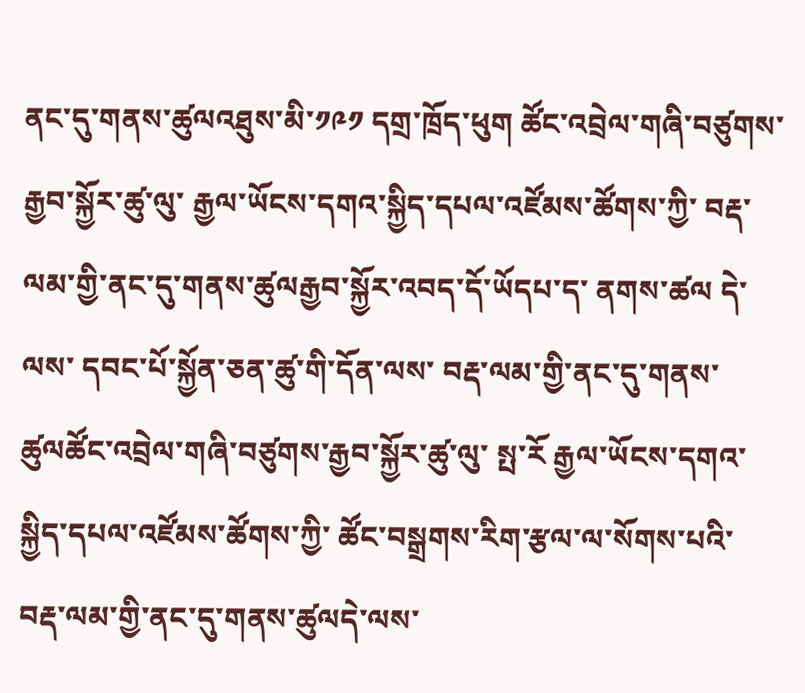ནང་དུ་གནས་ཚུལའཐུས་མི་༡༩༡ དགྲ་ཁྲོད་ཕུག ཚོང་འབྲེལ་གཞི་བཙུགས་རྒྱབ་སྐྱོར་ཚུ་ལུ་ རྒྱལ་ཡོངས་དགའ་སྐྱིད་དཔལ་འཛོམས་ཚོགས་ཀྱི་ བརྡ་ལམ་གྱི་ནང་དུ་གནས་ཚུལརྒྱབ་སྐྱོར་འབད་དོ་ཡོདཔ་ད་ ནགས་ཚལ དེ་ལས་ དབང་པོ་སྐྱོན་ཅན་ཚུ་གི་དོན་ལས་ བརྡ་ལམ་གྱི་ནང་དུ་གནས་ཚུལཚོང་འབྲེལ་གཞི་བཙུགས་རྒྱབ་སྐྱོར་ཚུ་ལུ་ སྤ་རོ རྒྱལ་ཡོངས་དགའ་སྐྱིད་དཔལ་འཛོམས་ཚོགས་ཀྱི་ ཚོང་བསྒྲགས་རིག་རྩལ་ལ་སོགས་པའི་ བརྡ་ལམ་གྱི་ནང་དུ་གནས་ཚུལདེ་ལས་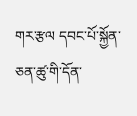གར་རྩལ དབང་པོ་སྐྱོན་ཅན་ཚུ་གི་དོན་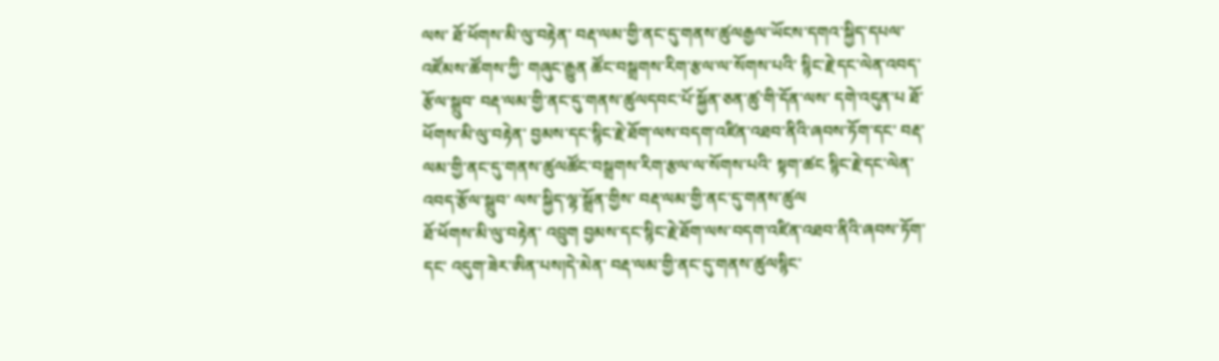ལས་ ཐོ་ཕོགས་མི་ལུ་བརྟེན་ བརྡ་ལམ་གྱི་ནང་དུ་གནས་ཚུལརྒྱལ་ཡོངས་དགའ་སྐྱིད་དཔལ་འཛོམས་ཚོགས་ཀྱི་ གཞུང་རྒྱུན ཚོང་བསྒྲགས་རིག་རྩལ་ལ་སོགས་པའི་ སྙིང་རྗེ་དང་ལེན་འབད་རྩོལ་སྒྲུབ་ བརྡ་ལམ་གྱི་ནང་དུ་གནས་ཚུལདབང་པོ་སྐྱོན་ཅན་ཚུ་གི་དོན་ལས་ དགེ་འདུན་པ ཐོ་ཕོགས་མི་ལུ་བརྟེན་ བྱམས་དང་སྙིང་རྗེ་ཐོག་ལས་བདག་འཛིན་འཐབ་ནིའི་ཞབས་ཏོག་དང་ བརྡ་ལམ་གྱི་ནང་དུ་གནས་ཚུལཚོང་བསྒྲགས་རིག་རྩལ་ལ་སོགས་པའི་ སྟག་ཚང སྙིང་རྗེ་དང་ལེན་འབད་རྩོལ་སྒྲུབ་ ལས་སྐྱིད་ལྷ་སྒྲོན་གྱིས་ བརྡ་ལམ་གྱི་ནང་དུ་གནས་ཚུལ
ཐོ་ཕོགས་མི་ལུ་བརྟེན་ འབྲུག བྱམས་དང་སྙིང་རྗེ་ཐོག་ལས་བདག་འཛིན་འཐབ་ནིའི་ཞབས་ཏོག་དང་ འདུག་ཟེར་ཨིན་པས།དེ་མེན་ བརྡ་ལམ་གྱི་ནང་དུ་གནས་ཚུལསྙིང་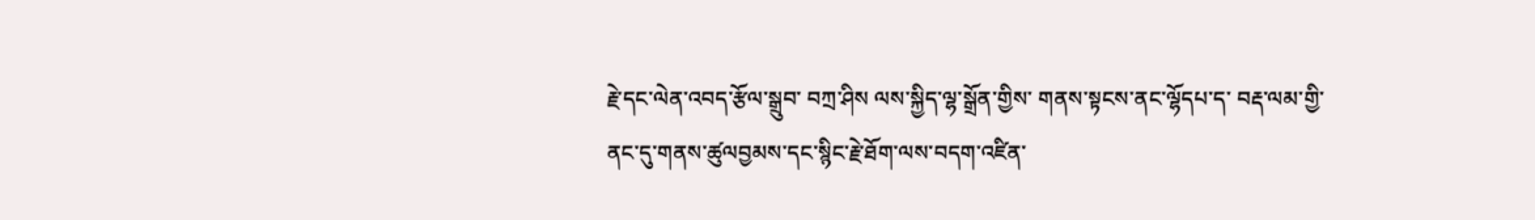རྗེ་དང་ལེན་འབད་རྩོལ་སྒྲུབ་ བཀྲ་ཤིས ལས་སྐྱིད་ལྷ་སྒྲོན་གྱིས་ གནས་སྟངས་ནང་ལྷོདཔ་ད་ བརྡ་ལམ་གྱི་ནང་དུ་གནས་ཚུལབྱམས་དང་སྙིང་རྗེ་ཐོག་ལས་བདག་འཛིན་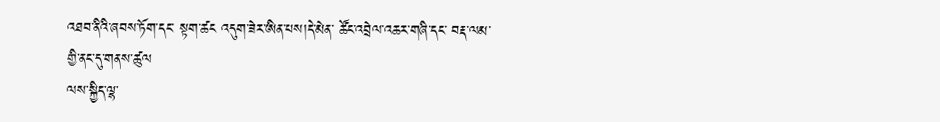འཐབ་ནིའི་ཞབས་ཏོག་དང་ སྟག་ཚང འདུག་ཟེར་ཨིན་པས།དེ་མེན་ ཚོང་འབྲེལ་འཆར་གཞི་དང་ བརྡ་ལམ་གྱི་ནང་དུ་གནས་ཚུལ
ལས་སྐྱིད་ལྷ་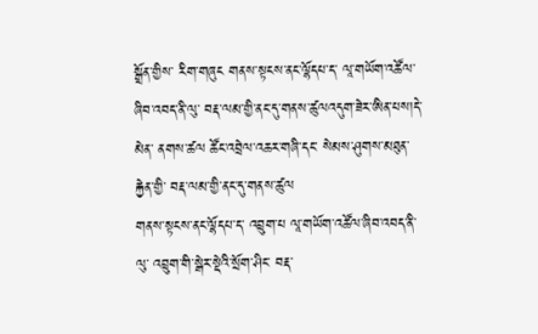སྒྲོན་གྱིས་ རིག་གཞུང གནས་སྟངས་ནང་ལྷོདཔ་ད་ ལཱ་གཡོག་འཚོལ་ཞིབ་འབད་ནི་ལུ་ བརྡ་ལམ་གྱི་ནང་དུ་གནས་ཚུལའདུག་ཟེར་ཨིན་པས།དེ་མེན་ ནགས་ཚལ ཚོང་འབྲེལ་འཆར་གཞི་དང་ སེམས་ཤུགས་མཐུན་རྐྱེན་གྱི་ བརྡ་ལམ་གྱི་ནང་དུ་གནས་ཚུལ
གནས་སྟངས་ནང་ལྷོདཔ་ད་ འབྲུག་པ ལཱ་གཡོག་འཚོལ་ཞིབ་འབད་ནི་ལུ་ འབྲུག་གི་སྒེར་སྡེའི་སྲོག་ཤིང་ བརྡ་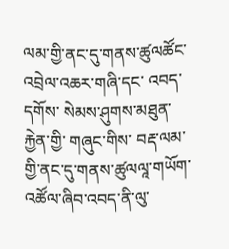ལམ་གྱི་ནང་དུ་གནས་ཚུལཚོང་འབྲེལ་འཆར་གཞི་དང་ འབད་དགོས་ སེམས་ཤུགས་མཐུན་རྐྱེན་གྱི་ གཞུང་གིས་ བརྡ་ལམ་གྱི་ནང་དུ་གནས་ཚུལལཱ་གཡོག་འཚོལ་ཞིབ་འབད་ནི་ལུ་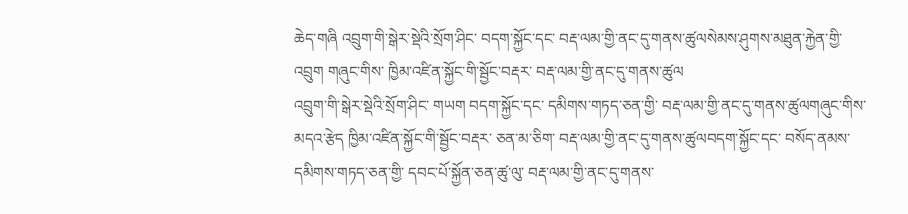ཆེད་གཞི འབྲུག་གི་སྒེར་སྡེའི་སྲོག་ཤིང་ བདག་སྐྱོང་དང་ བརྡ་ལམ་གྱི་ནང་དུ་གནས་ཚུལསེམས་ཤུགས་མཐུན་རྐྱེན་གྱི་ འབྲུག གཞུང་གིས་ ཁྱིམ་འཛིན་སྐྱོང་གི་སྦྱོང་བརྡར་ བརྡ་ལམ་གྱི་ནང་དུ་གནས་ཚུལ
འབྲུག་གི་སྒེར་སྡེའི་སྲོག་ཤིང་ གཡག བདག་སྐྱོང་དང་ དམིགས་གཏད་ཅན་གྱི་ བརྡ་ལམ་གྱི་ནང་དུ་གནས་ཚུལགཞུང་གིས་ མདའ་རྩེད ཁྱིམ་འཛིན་སྐྱོང་གི་སྦྱོང་བརྡར་ ཅན་མ་ཅིག་ བརྡ་ལམ་གྱི་ནང་དུ་གནས་ཚུལབདག་སྐྱོང་དང་ བསོད་ནམས་ དམིགས་གཏད་ཅན་གྱི་ དབང་པོ་སྐྱོན་ཅན་ཚུ་ལུ་ བརྡ་ལམ་གྱི་ནང་དུ་གནས་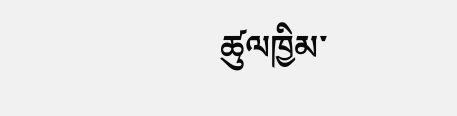ཚུལཁྱིམ་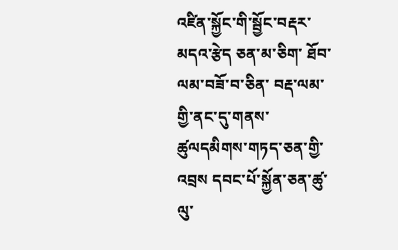འཛིན་སྐྱོང་གི་སྦྱོང་བརྡར་ མདའ་རྩེད ཅན་མ་ཅིག་ ཐོབ་ལམ་བཟོ་བ་ཅིན་ བརྡ་ལམ་གྱི་ནང་དུ་གནས་ཚུལདམིགས་གཏད་ཅན་གྱི་ འབྲས དབང་པོ་སྐྱོན་ཅན་ཚུ་ལུ་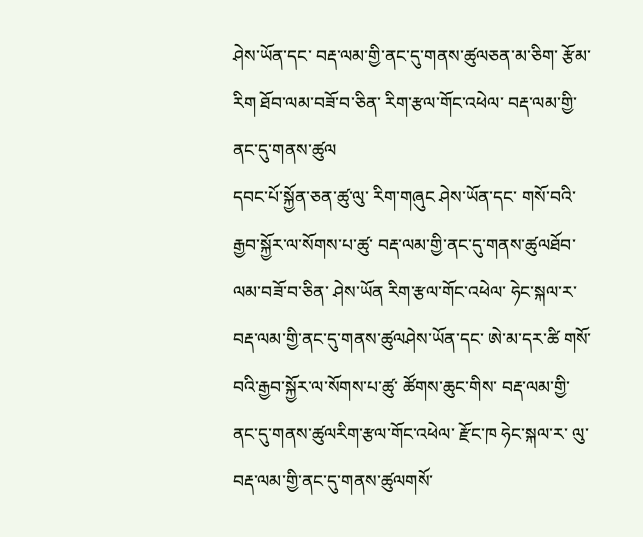ཤེས་ཡོན་དང་ བརྡ་ལམ་གྱི་ནང་དུ་གནས་ཚུལཅན་མ་ཅིག་ རྩོམ་རིག ཐོབ་ལམ་བཟོ་བ་ཅིན་ རིག་རྩལ་གོང་འཕེལ་ བརྡ་ལམ་གྱི་ནང་དུ་གནས་ཚུལ
དབང་པོ་སྐྱོན་ཅན་ཚུ་ལུ་ རིག་གཞུང ཤེས་ཡོན་དང་ གསོ་བའི་རྒྱབ་སྐྱོར་ལ་སོགས་པ་ཚུ་ བརྡ་ལམ་གྱི་ནང་དུ་གནས་ཚུལཐོབ་ལམ་བཟོ་བ་ཅིན་ ཤེས་ཡོན རིག་རྩལ་གོང་འཕེལ་ ཧེང་སྐལ་ར་ བརྡ་ལམ་གྱི་ནང་དུ་གནས་ཚུལཤེས་ཡོན་དང་ ཨེ་མ་དར་ཚི གསོ་བའི་རྒྱབ་སྐྱོར་ལ་སོགས་པ་ཚུ་ ཚོགས་ཆུང་གིས་ བརྡ་ལམ་གྱི་ནང་དུ་གནས་ཚུལརིག་རྩལ་གོང་འཕེལ་ རྫོང་ཁ ཧེང་སྐལ་ར་ ལུ་ བརྡ་ལམ་གྱི་ནང་དུ་གནས་ཚུལགསོ་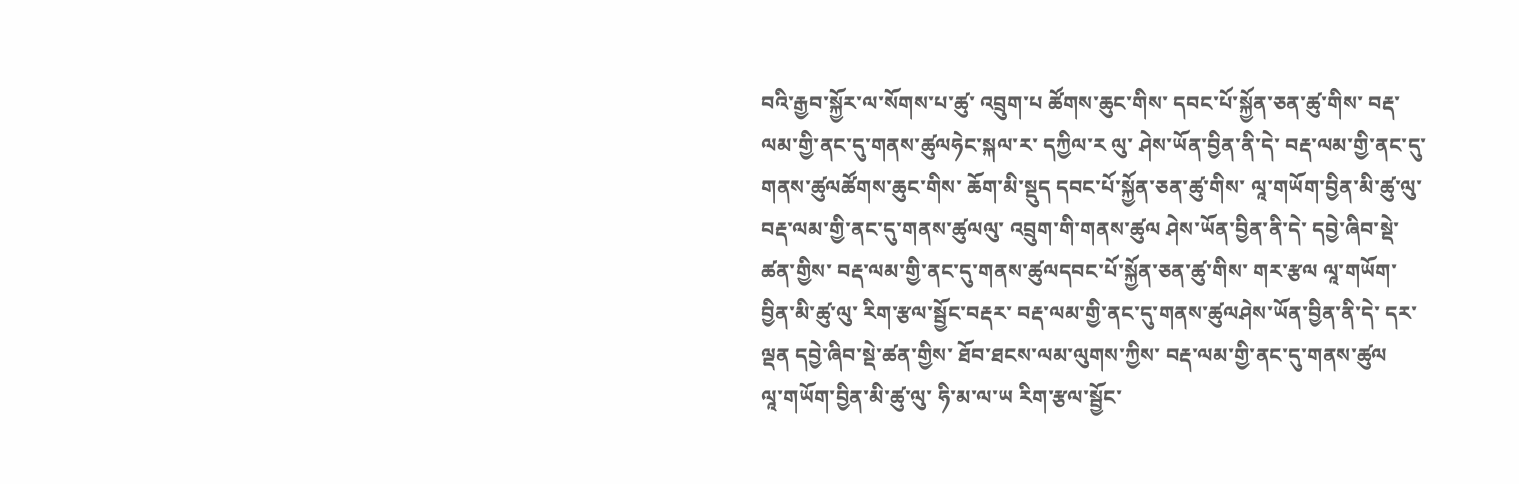བའི་རྒྱབ་སྐྱོར་ལ་སོགས་པ་ཚུ་ འབྲུག་པ ཚོགས་ཆུང་གིས་ དབང་པོ་སྐྱོན་ཅན་ཚུ་གིས་ བརྡ་ལམ་གྱི་ནང་དུ་གནས་ཚུལཧེང་སྐལ་ར་ དཀྱིལ་ར ལུ་ ཤེས་ཡོན་བྱིན་ནི་དེ་ བརྡ་ལམ་གྱི་ནང་དུ་གནས་ཚུལཚོགས་ཆུང་གིས་ ཆོག་མི་སྡུད དབང་པོ་སྐྱོན་ཅན་ཚུ་གིས་ ལཱ་གཡོག་བྱིན་མི་ཚུ་ལུ་ བརྡ་ལམ་གྱི་ནང་དུ་གནས་ཚུལལུ་ འབྲུག་གི་གནས་ཚུལ ཤེས་ཡོན་བྱིན་ནི་དེ་ དབྱེ་ཞིབ་སྡེ་ཚན་གྱིས་ བརྡ་ལམ་གྱི་ནང་དུ་གནས་ཚུལདབང་པོ་སྐྱོན་ཅན་ཚུ་གིས་ གར་རྩལ ལཱ་གཡོག་བྱིན་མི་ཚུ་ལུ་ རིག་རྩལ་སྦྱོང་བརྡར་ བརྡ་ལམ་གྱི་ནང་དུ་གནས་ཚུལཤེས་ཡོན་བྱིན་ནི་དེ་ དར་ལྡན དབྱེ་ཞིབ་སྡེ་ཚན་གྱིས་ ཐོབ་ཐངས་ལམ་ལུགས་ཀྱིས་ བརྡ་ལམ་གྱི་ནང་དུ་གནས་ཚུལ
ལཱ་གཡོག་བྱིན་མི་ཚུ་ལུ་ ཧི་མ་ལ་ཡ རིག་རྩལ་སྦྱོང་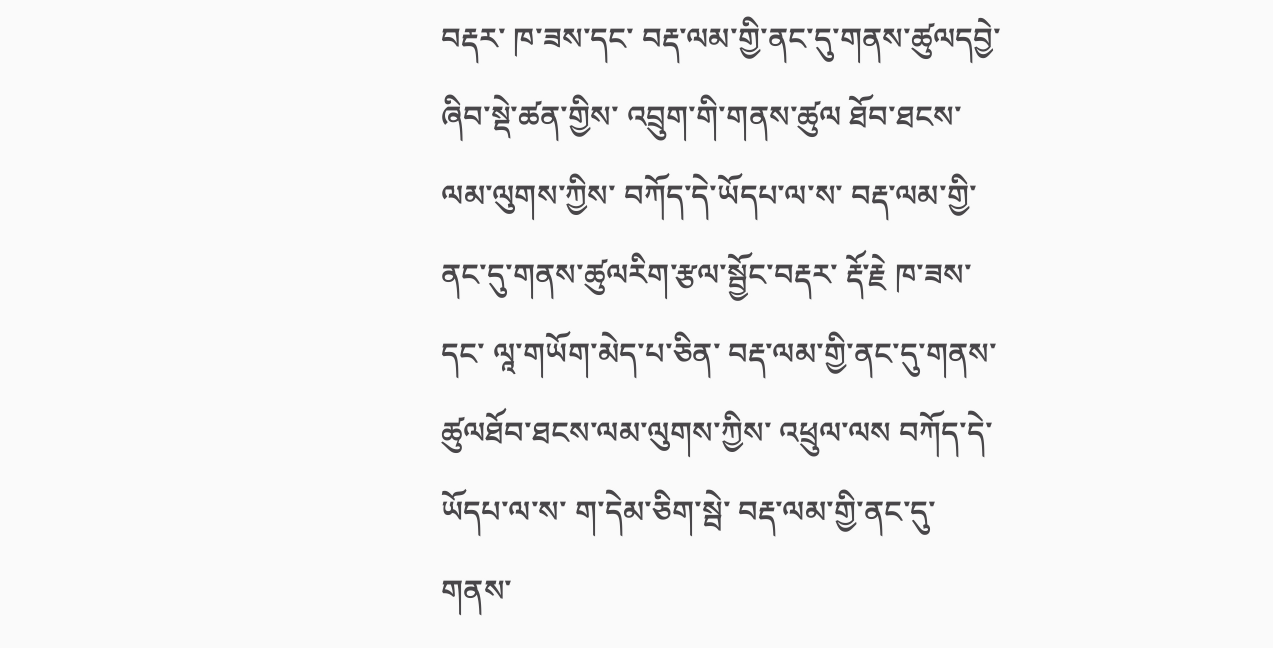བརྡར་ ཁ་ཟས་དང་ བརྡ་ལམ་གྱི་ནང་དུ་གནས་ཚུལདབྱེ་ཞིབ་སྡེ་ཚན་གྱིས་ འབྲུག་གི་གནས་ཚུལ ཐོབ་ཐངས་ལམ་ལུགས་ཀྱིས་ བཀོད་དེ་ཡོདཔ་ལ་ས་ བརྡ་ལམ་གྱི་ནང་དུ་གནས་ཚུལརིག་རྩལ་སྦྱོང་བརྡར་ རྡོ་རྗེ ཁ་ཟས་དང་ ལཱ་གཡོག་མེད་པ་ཅིན་ བརྡ་ལམ་གྱི་ནང་དུ་གནས་ཚུལཐོབ་ཐངས་ལམ་ལུགས་ཀྱིས་ འཕྲུལ་ལས བཀོད་དེ་ཡོདཔ་ལ་ས་ ག་དེམ་ཅིག་སྦེ་ བརྡ་ལམ་གྱི་ནང་དུ་གནས་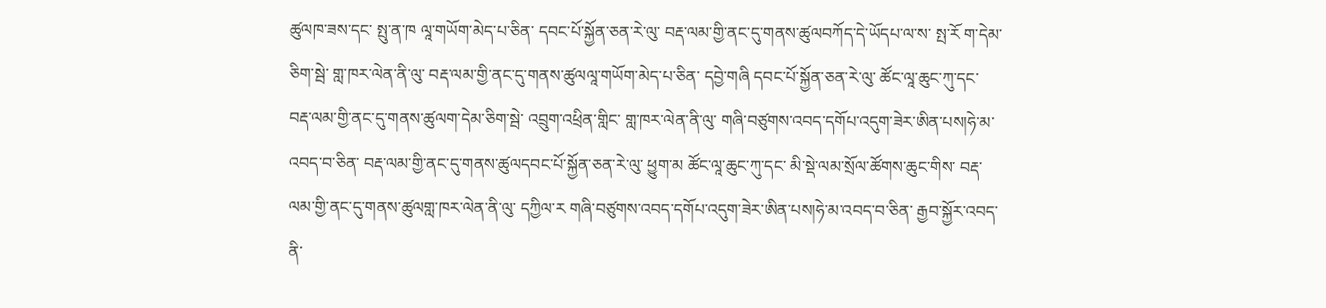ཚུལཁ་ཟས་དང་ སྤུ་ན་ཁ ལཱ་གཡོག་མེད་པ་ཅིན་ དབང་པོ་སྐྱོན་ཅན་རེ་ལུ་ བརྡ་ལམ་གྱི་ནང་དུ་གནས་ཚུལབཀོད་དེ་ཡོདཔ་ལ་ས་ སྤ་རོ ག་དེམ་ཅིག་སྦེ་ གླ་ཁར་ལེན་ནི་ལུ་ བརྡ་ལམ་གྱི་ནང་དུ་གནས་ཚུལལཱ་གཡོག་མེད་པ་ཅིན་ དབྱེ་གཞི དབང་པོ་སྐྱོན་ཅན་རེ་ལུ་ ཚོང་ལཱ་ཆུང་ཀུ་དང་ བརྡ་ལམ་གྱི་ནང་དུ་གནས་ཚུལག་དེམ་ཅིག་སྦེ་ འབྲུག་འཕྲིན་གླིང་ གླ་ཁར་ལེན་ནི་ལུ་ གཞི་བཙུགས་འབད་དགོཔ་འདུག་ཟེར་ཨིན་པས།ཧེ་མ་འབད་བ་ཅིན་ བརྡ་ལམ་གྱི་ནང་དུ་གནས་ཚུལདབང་པོ་སྐྱོན་ཅན་རེ་ལུ་ ཕྱུག་མ ཚོང་ལཱ་ཆུང་ཀུ་དང་ མི་སྡེ་ལམ་སྲོལ་ཚོགས་ཆུང་གིས་ བརྡ་ལམ་གྱི་ནང་དུ་གནས་ཚུལགླ་ཁར་ལེན་ནི་ལུ་ དཀྱིལ་ར གཞི་བཙུགས་འབད་དགོཔ་འདུག་ཟེར་ཨིན་པས།ཧེ་མ་འབད་བ་ཅིན་ རྒྱབ་སྐྱོར་འབད་ནི་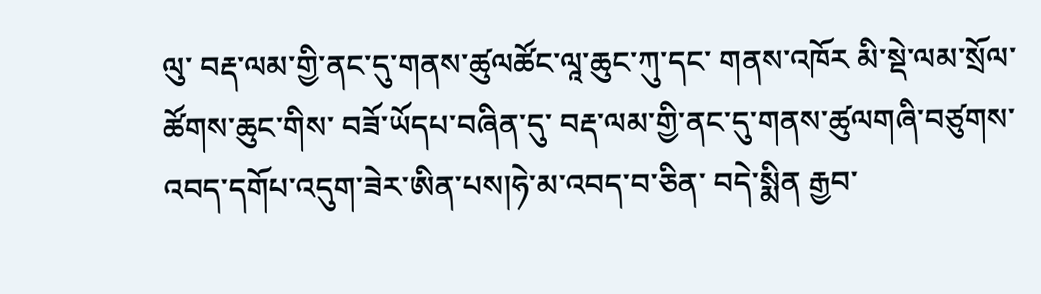ལུ་ བརྡ་ལམ་གྱི་ནང་དུ་གནས་ཚུལཚོང་ལཱ་ཆུང་ཀུ་དང་ གནས་འཁོར མི་སྡེ་ལམ་སྲོལ་ཚོགས་ཆུང་གིས་ བཟོ་ཡོདཔ་བཞིན་དུ་ བརྡ་ལམ་གྱི་ནང་དུ་གནས་ཚུལགཞི་བཙུགས་འབད་དགོཔ་འདུག་ཟེར་ཨིན་པས།ཧེ་མ་འབད་བ་ཅིན་ བདེ་སྨིན རྒྱབ་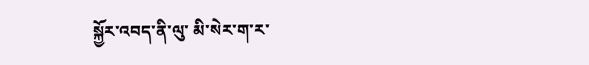སྐྱོར་འབད་ནི་ལུ་ མི་སེར་ག་ར་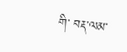གི་ བརྡ་ལམ་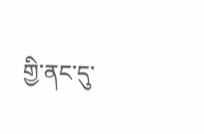གྱི་ནང་དུ་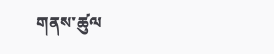གནས་ཚུལ